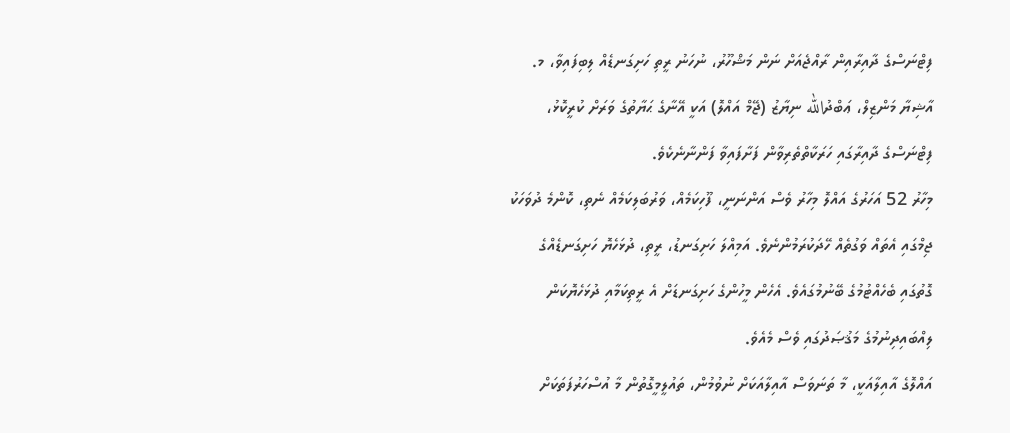ފިޓްނަސްގެ ދާއިރާއިން ރާއްޖެއަށް ނަން މަޝްހޫރު، ނުހަނު ރީތި ހަށިގަނޑެއް ލިބިފައިވާ، މ. އާޝިޔާ މަންޒިލް، ޢަބްދުالله ނިޔާޒު (ޖޭމް އައްލޮ) އަކީ އޭނާގެ ޙަޔާތުގެ ވަރަށް ކުރީކޮޅު، ފިޓްނަސްގެ ދާއިރާގައި ހަރަކާތްތެރިވާން ފަށާފައިވާ ފަންނާނެކެވެ.
މިހާރު 52 އަހަރުގެ އައްލޮ މިހާރު ވެސް އަންނަނީ، ފޫހިކަމެއް، ވަރުބަލިކަމެއް ނެތި، ކޮންމެ ދުވަހަކު ޖިމްގައި އެތައް ވަގުތެއް ހޭދަކުރަމުންނެވެ. އަމިއްލަ ހަށިގަނޑު، ރީތި، ދުޅަހެޔޮ ހަށިގަނޑެއްގެ ގޮތުގައި ބެހެއްޓުމުގެ ބޭނުމުގައެވެ. އެހެން މީހުންގެ ހަށިގަނޑަށް އެ ރީތިކަމާއި ދުޅަހެޔޮކަން ލިއްބައިދިނުމުގެ މަޤުޞަދުގައި ވެސް މެއެވެ.
އައްލޮގެ އާއިލާއަކީ، މާ ތަނަވަސް އާއިލާއަކަށް ނުވުމުން، ތައުލީމީގޮތުން މާ އުސްހަރުފަތަކަށް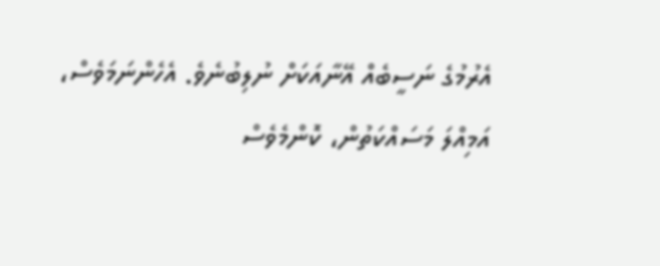އެރުމުގެ ނަސީބެއް އޭނާއަކަށް ނުލިބުނެވެ. އެހެންނަމަވެސް، އަމިއްލަ މަސައްކަތުން، ކޮންމެވެސް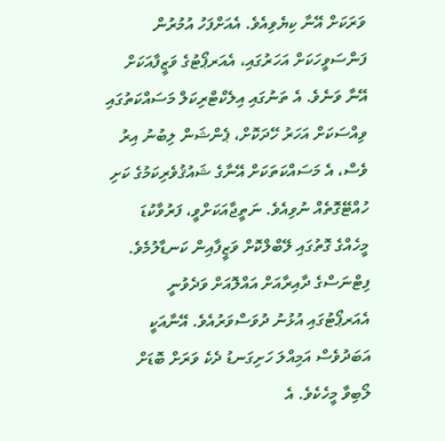ވަރަކަށް އޭނާ ކިޔެވިއެވެ. އެއަށްފަހު އުމުރުން ފަންސަވީހަކަށް އަހަރުގައި، އެއަރޕޯޓުގެ ވަޒީފާއަކަށް އޭނާ ވަނެވެ. އެ ތަނުގައި އިލެކްޓްރިކަލް މަސައްކަތުގައި ވިއްސަކަށް އަހަރު ހޭދަކޮށް، ޕެންޝަން ލިބުނު އިރު ވެސް، އެ މަސައްކަތަކަށް އޭނާގެ ޝައުޤުވެރިކަމުގެ ކަށި ހުއްޓޭގޮތެއް ނުވިއެވެ. ނަތީޖާއަކަށްވީ، ފަރުވާކުޑަ މީހެއްގެ ގޮތުގައި ލޭބްލްކޮށް ވަޒީފާއިން ކަނޑާލުމެވެ.
ފިޓްނަސްގެ ދާއިރާއަށް އައްލޮއަށް ވަދެވުނީ އެއަރޕޯޓުގައި އުޅުނު ދުވަސްވަރުއެވެ. އޭނާއަކީ އަބަދުވެސް އަމިއްލަ ހަށިގަނޑު ދެކެ ވަރަށް ބޮޑަށް ލޯބިވާ މީހެކެވެ. އެ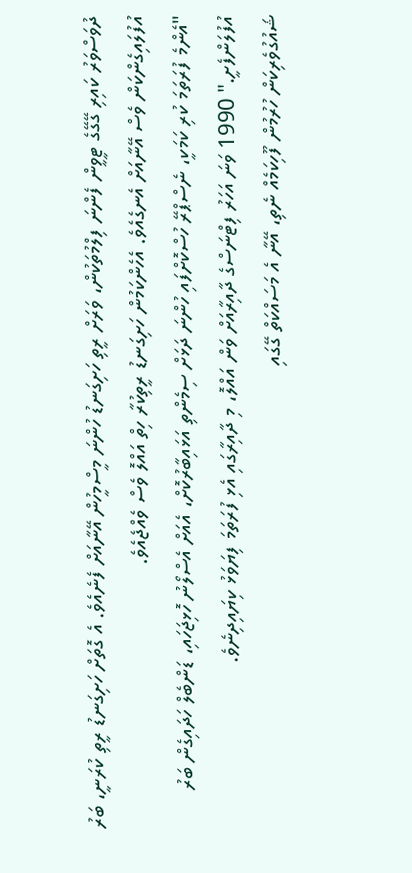ދުވަސްވަރު ކައިރި ގޭގޭގެ ޓީވީން ފެންނަ ފިލްމުތަކުން، ވަރަށް ރީތި ހަށިގަނޑު ހުންނަ މީސްމީހުން އޭނާއަށް ފެނެއެވެ. އެ ގޮތަށް ހަށިގަނޑު ރީތި ކުރަނީ، ބަރު އުފުލައިގެންކަން ވެސް އޭނާއަށް އެނގެއެވެ. އެހެންކަމުން ހަށިގަނޑު ރީތިކުރާ ހިތް އައްލޮ ވެސް ވެއްޖެއެވެ.
"އެންމެ ފުރަތަމަ ކުރި ކަމަކީ، ނެސްޕްރޭ ހުސްކޮށްފައި ހުންނަ ދަޅަށް ސިމެންތި އަޅައިބާރުކޮށް، އެއަށް އެސްލޯނު ހޮޅިޖަހައި، ޑަންބެލް ހަދައިގެން ބަރު އުފުލަންފެށީ." 1990 ވަނަ އަހަރު ފިޓްނަސްގެ ދާއިރާއަށް ވަން އައްލޮ، މި ދާއިރާގައި އެޅި ފުރަތަމަ ފިޔަވަޅު ކިޔައިދިނެވެ.
ޝައުގުވެރިކަން ހުރުމުން ފޫހިކަމެއް ނެތި، އޭނާ އެ މަސައްކަތް ގޭގައި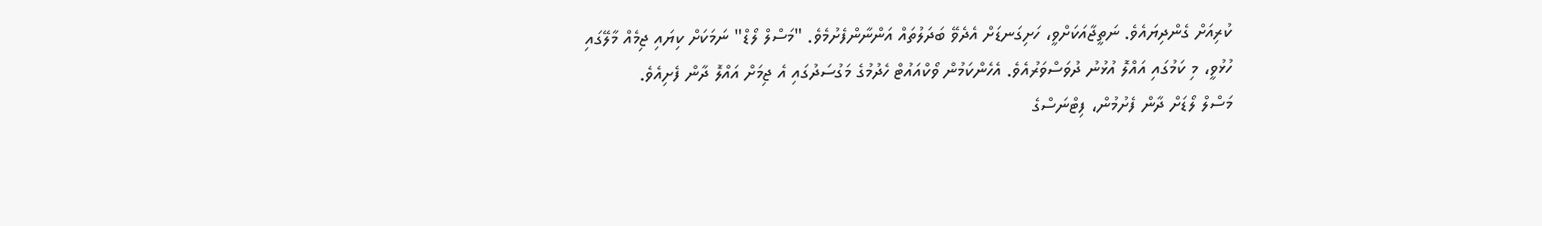ކުރިއަށް ގެންދިޔައެވެ. ނަތީޖާއަކަށްވީ، ހަށިގަނޑަށް އެދެވޭ ބަދަލުތައް އަންނާންފެށުމެވެ. "މަސްލް ލޯޑް" ނަމަކަށް ކިޔައި ޖިމެއް މާލޭގައި ހުޅުވީ، މި ކަމުގައި އައްލޮ އުޅުނު ދުވަސްވަރުއެވެ. އެހެންކަމުން ވޯކްއައުޓް ހެދުމުގެ މަގުސަދުގައި އެ ޖިމަށް އައްލޮ ދާން ފެށިއެވެ.
މަސްލް ލޯޑަށް ދާން ފެށުމުން، ފިޓްނަސްގެ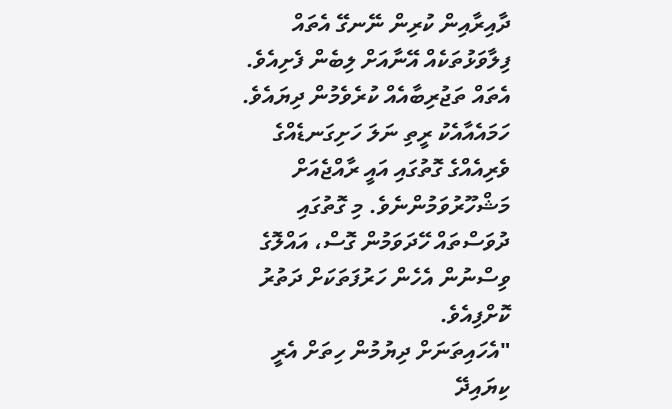ދާއިރާއިން ކުރިން ނޭނގޭ އެތައް ފިލާވަޅުތަކެއް އޭނާއަށް ލިބެން ފެށިއެވެ. އެތައް ތަޖުރިބާއެއް ކުރެވެމުން ދިޔައެވެ. ހަމައެއާއެކު ރީތި ނަލަ ހަށިގަނޑެއްގެ ވެރިއެއްގެ ގޮތުގައި އައީ ރާއްޖެއަށް މަޝްހޫރުވަމުންނެވެ. މި ގޮތުގައި ދުވަސްތައް ހޭދަވަމުން ގޮސް، އައްލޮގެ ވިސްނުން އެހެން ހަރުފަތަކަށް ދަތުރު ކޮށްފިއެވެ.
"އެހައިތަނަށް ދިޔުމުން ހިތަށް އެރީ ކިޔައިދޭ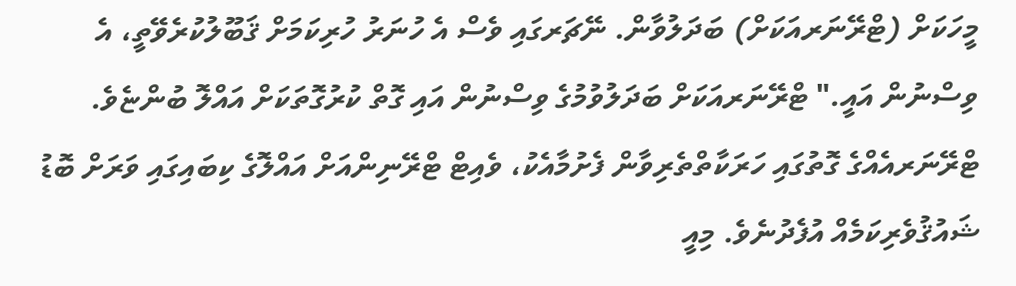މީހަކަށް (ޓްރޭނަރއަކަށް) ބަދަލުވާން. ނޭޗަރގައި ވެސް އެ ހުނަރު ހުރިކަމަށް ޤަބޫލުކުރެވޭތީ، އެ ވިސްނުން އައީ." ޓްރޭނަރއަކަށް ބަދަލުވުމުގެ ވިސްނުން އައި ގޮތް ކުރުގޮތަކަށް އައްލޮ ބުންޏެވެ.
ޓްރޭނަރއެއްގެ ގޮތުގައި ހަރަކާތްތެރިވާން ފެށުމާއެކު، ވެއިޓް ޓްރޭނިންއަށް އައްލޮގެ ކިބައިގައި ވަރަށް ބޮޑު ޝައުޤުވެރިކަމެއް އުފެދުނެވެ. މިއީ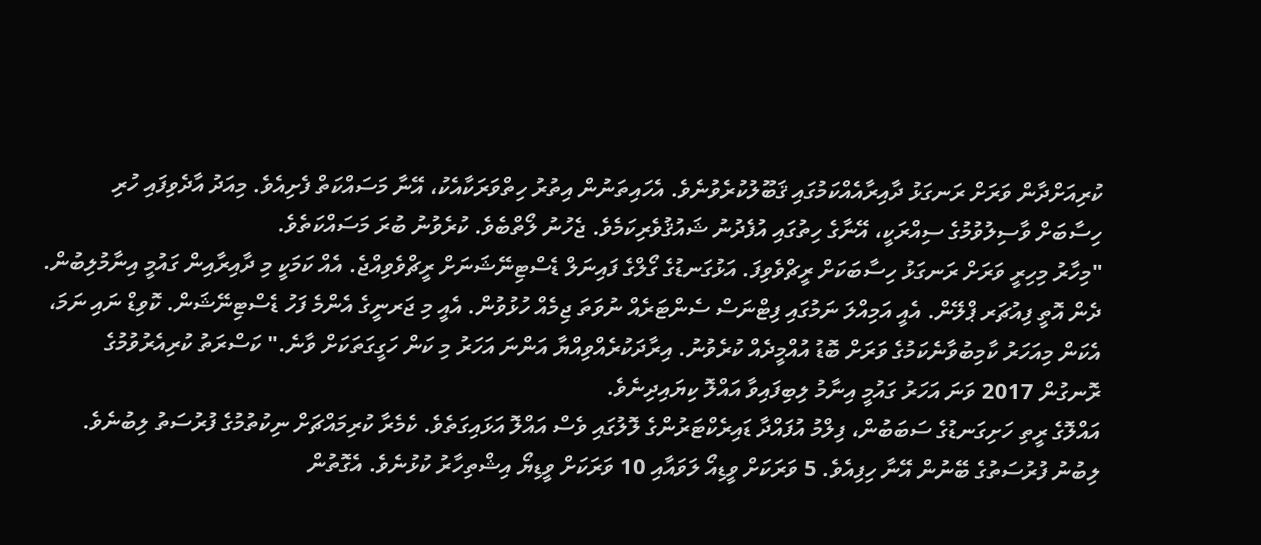ކުރިއަށްދާން ވަރަށް ރަނގަޅު ދާއިރާއެއްކަމުގައި ޤަބޫލުކުރެވުނެވެ. އެހައިތަނުން އިތުރު ހިތްވަރަކާއެކު، އޭނާ މަސައްކަތް ފެށިއެވެ. މިއަދު އާދެވިފައި ހުރި ހިސާބަށް ވާސިލުވުމުގެ ސިއްރަކީ، އޭނާގެ ހިތުގައި އުފެދުނު ޝައުޤުވެރިކަމެވެ. ޖެހުނު ލޯތްބެވެ. ކުރެވުނު ބުރަ މަސައްކަތެވެ.
"މިހާރު މިހިރީ ވަރަށް ރަނގަޅު ހިސާބަކަށް ރީޗްވެވިފަ. އަޅުގަނޑުގެ ގޯލްގެ ފައިނަލް ޑެސްޓިނޭޝަނަށް ރީޗްވެވިއްޖެ. އެއް ކަމަކީ މި ދާއިރާއިން ގައުމީ އިނާމުލިބުން. ދެން އޮތީ ފިއުޗަރ ޕްލޭން. އެއީ އަމިއްލަ ނަމުގައި ފިޓްނަސް ސެންޓަރެއް ނުވަތަ ޖިމެއް ހުޅުވުން. އެއީ މި ޖަރނީގެ އެންމެ ފަހު ޑެސްޓިނޭޝަން. ކޮވިޑް ނައި ނަމަ، އެކަން މިއަހަރު ކާމިބުވާނެކަމުގެ ވަރަށް ބޮޑު އުއްމީދެއް ކުރެވުނު. އިރާދަކުރެއްވިއްޔާ އަންނަ އަހަރު މި ކަން ހަގީގަތަކަށް ވާނެ." ކަސްރަތު ކުރިއެރުވުމުގެ ރޮނގުން 2017 ވަނަ އަހަރު ގައުމީ އިނާމު ލިބިފައިވާ އައްލޮ ކިޔައިދިނެވެ.
އައްލޮގެ ރީތި ހަށިގަނޑުގެ ސަބަބުން، ފިލްމު އުފައްދާ ޑައިރެކްޓަރުންގެ ލޮލުގައި ވެސް އައްލޮ އަޅައިގަތެވެ. ކެމެރާ ކުރިމައްޗަށް ނިކުތުމުގެ ފުރުސަތު ލިބުނެވެ. ލިބުނު ފުރުސަތުގެ ބޭނުން އޭނާ ހިފިއެވެ. 5 ވަރަކަށް ވީޑިއޯ ލަވައާއި 10 ވަރަކަށް ވީޑިޔޯ އިޝްތިހާރު ކުޅުނެވެ. އެގޮތުން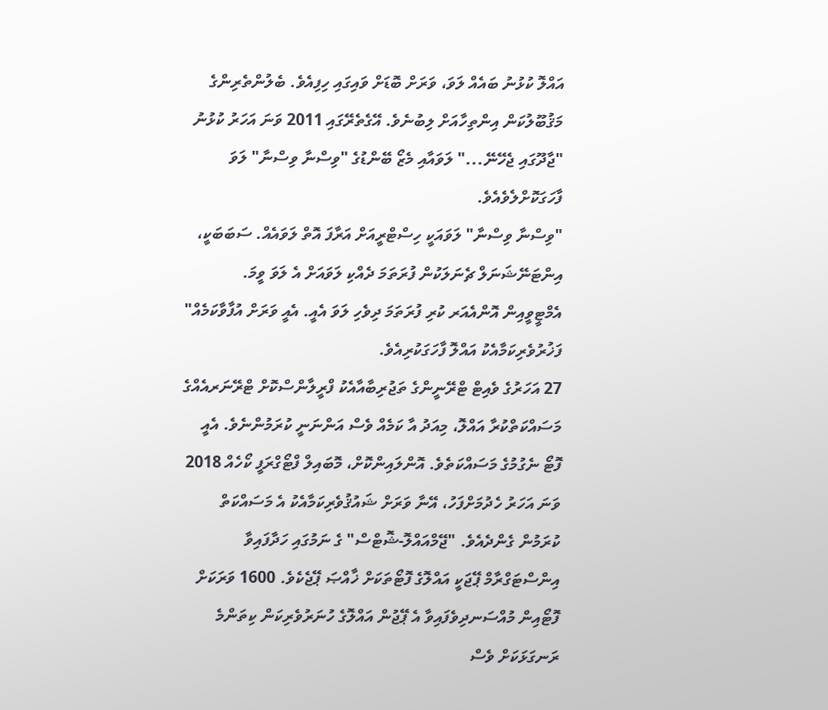އައްލޮ ކުޅުނު ބައެއް ލަވަ، ވަރަށް ބޮޑަށް ވައިގައި ހިފިއެވެ. ބެލުންތެރިންގެ މަޤުބޫލުކަން އިންތިހާއަށް ލިބުނެވެ. އޭގެތެރޭގައި 2011 ވަނަ އަހަރު ކުޅުނު "ޖާދޫގައި ޖެހޭނޭ..." ލަވައާއި މެޒޯ ބޭންޑުގެ "ވިސްނާ ވިސްނާ" ލަވަ ފާހަގަކޮށްލެވެއެވެ.
"ވިސްނާ ވިސްނާ" ލަވައަކީ ހިސްޓްރީއަށް އަރާފަ އޮތް ލަވައެއް. ސަބަބަކީ، އިންޓަނޭޝަނަލް ޗެނަލަކުން ފުރަތަމަ ދެއްކި ލަވައަށް އެ ލަވަ ވީމަ. އެމްޓީވީއިން އޮންއެއަރ ކުރި ފުރަތަމަ ދިވެހި ލަވަ އެއީ. އެއީ ވަރަށް އުފާވާކަމެއް" ފަޚުރުވެރިކަމާއެކު އައްލޮ ފާހަގަކުރިއެވެ.
27 އަހަރުގެ ވެއިޓް ޓްރޭނީންގެ ތަޖުރިބާއާއެކު ފްރީލާންސްކޮށް ޓްރޭނަރއެއްގެ މަސައްކަތްކުރާ އައްލޮ، މިއަދު އާ ކަމެއް ވެސް އަންނަނީ ކުރަމުންނެވެ. އެއީ ފޮޓޯ ނެގުމުގެ މަސައްކަތެވެ. އޮންލައިންކޮށް، މޮބައިލް ފްޓޯގްރަފީ ކޯހެއް 2018 ވަނަ އަހަރު ހެދުމަށްފަހު، އޭނާ ވަރަށް ޝައުޤުވެރިކަމާއެކު އެ މަސައްކަތް ކުރަމުން ގެންދެއެވެ. "ޖޭމްއައްލޮ-ޝޮޓްސް" ގެ ނަމުގައި ހަދާފައިވާ އިންސްޓަގްރާމް ޕޭޖަކީ އައްލޮގެ ފޮޓޯތަކަށް ޚާއްޞަ ޕޭޖެކެވެ. 1600 ވަރަކަށް ފޮޓޯއިން މުއްސަނދިވެފައިވާ އެ ޕޭޖުން އައްލޮގެ ހުނަރުވެރިކަން ކިތަންމެ ރަނގަޅަކަށް ވެސް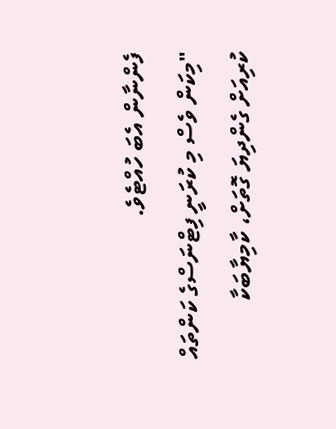ފެންނާން އެބަ ހުއްޓެވެ.
"މިކަން ވެސް މި ކުރަނީ ފިޓްނަސްގެ ކަންތައް ކުރިއަށް ގެންދިޔަ ގޮތަށް، ކާމިޔާބަކާ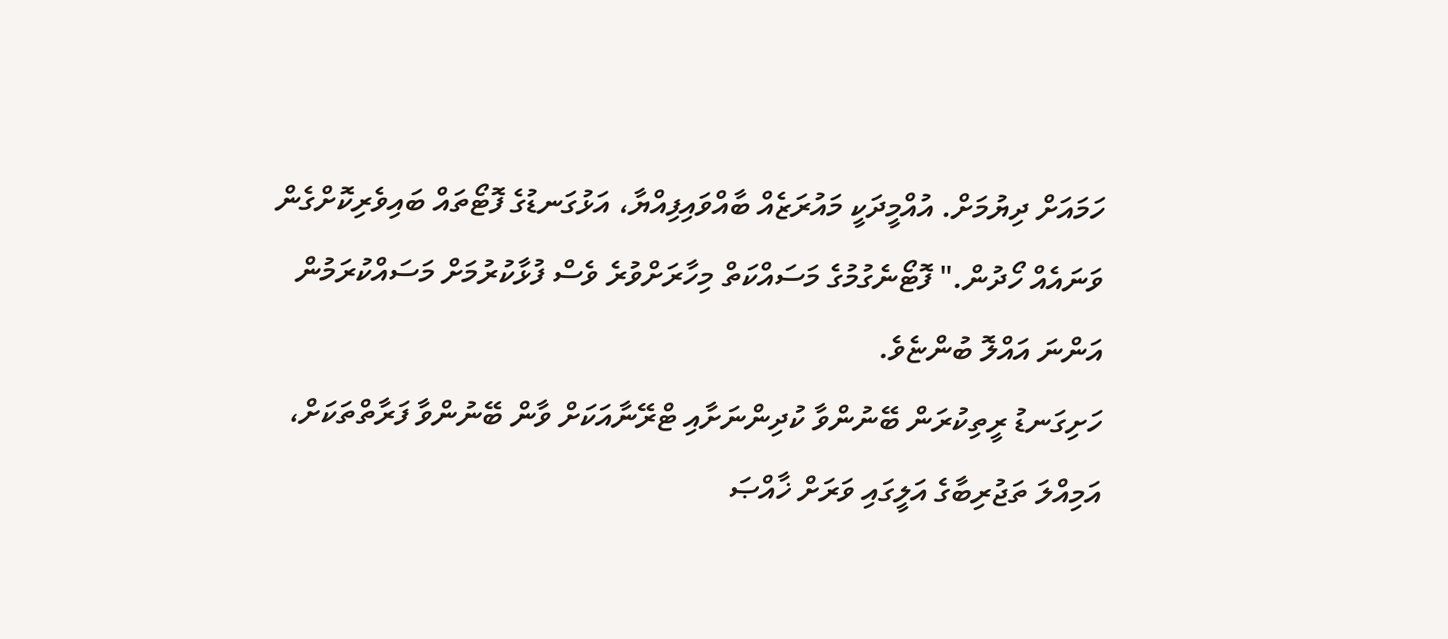ހަމައަށް ދިޔުމަށް. އުއްމީދަކީ މައުރަޒެއް ބާއްވައިފިއްޔާ، އަޅުގަނޑުގެ ފޮޓޯތައް ބައިވެރިކޮށްގެން ވަނައެއް ހޯދުން." ފޮޓޯނެގުމުގެ މަސައްކަތް މިހާރަށްވުރެ ވެސް ފުޅާކުރުމަށް މަސައްކުރަމުން އަންނަ އައްލޮ ބުންޏެވެ.
ހަށިގަނޑު ރީތިކުރަން ބޭނުންވާ ކުދިންނަށާއި ޓްރޭނާއަކަށް ވާން ބޭނުންވާ ފަރާތްތަކަށް، އަމިއްލަ ތަޖުރިބާގެ އަލީގައި ވަރަށް ޚާއްޞަ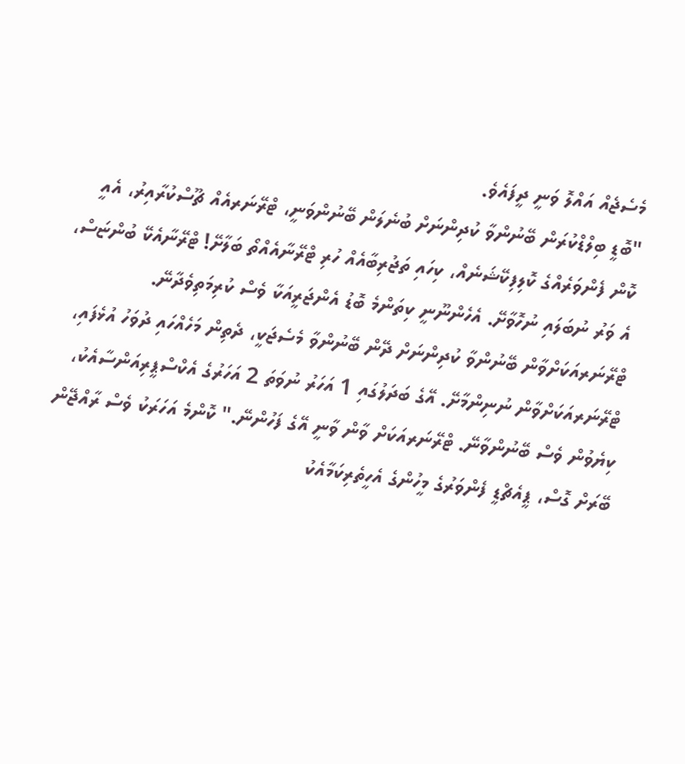މެސެޖެއް އައްލޮ ވަނީ ދީފައެވެ.
"ބޮޑީ ބިލްޑްކުރަން ބޭނުންވާ ކުދިންނަށް ބުނެލަން ބޭނުންވަނީ، ޓްރޭނަރއެއް ޗޫސްކުރާއިރު، އެއީ ކޮން ފެންވަރެއްގެ ކޮލިފިކޭޝަނެއް، ކިހައި ތަޖުރިބާއެއް ހުރި ޓްރޭނާއެއްތޯ ބަލާށޭ! ޓްރޭނާއެކޭ ބުންޏަސް، އެ ވަރު ނުބަލައި ނުހޮވާށޭ. އެހެންނޫނީ ކިތަންމެ ބޮޑު އެންޖަރީއަކާ ވެސް ކުރިމަތިވެދާނޭ. ޓްރޭނަރއަކަށްވާން ބޭނުންވާ ކުދިންނަށް ދޭން ބޭނުންވާ މެސެޖަކީ، ދެތިން މަހެއްހައި ދުވަހު އުޅެފައި، ޓްރޭނަރއަކަށްވާން ނުނިންމާށޭ. އޭގެ ބަދަލުގައި 1 އަހަރު ނުވަތަ 2 އަހަރުގެ އެކްސްޕީރިއަންސާއެކު، ކިޔެވުން ވެސް ބޭނުންވާނޭ. ޓްރޭނަރއަކަށް ވާން ވާނީ އޭގެ ފަހުންނޭ." ކޮންމެ އަހަރަކު ވެސް ރާއްޖޭން ބޭރަށް ގޮސް، ޕީއެޗްޑީ ފެންވަރުގެ މީހުންގެ އެހީތެރިކަމާއެކު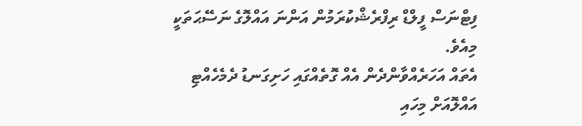ފިޓްނަސް ފީލްޑް ރިފްރެޝްކުރަމުން އަންނަ އައްލޮގެ ނަސޭޙަތަކީ މިއެވެ.
އެތައް އަހަރެއްވާންދެން އެއް ގޮތެއްގައި ހަށިގަނޑު ދެމެހެއްޓި އައްލޮއަށް މިހައި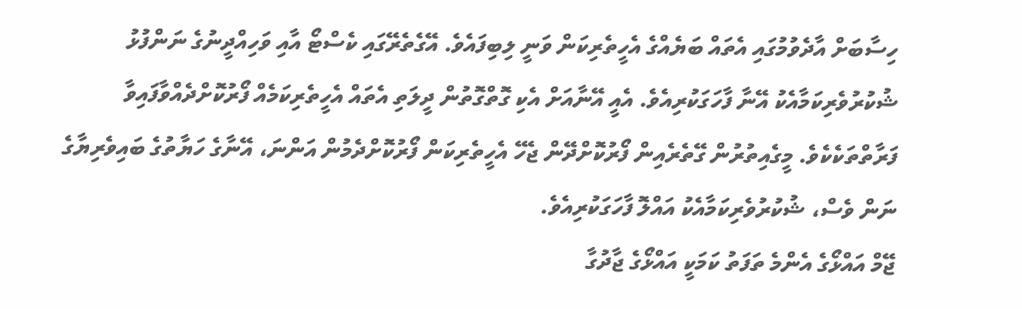ހިސާބަށް އާދެވުމުގައި އެތައް ބަޔެއްގެ އެހީތެރިކަން ވަނީ ލިބިފައެވެ. އޭގެތެރޭގައި ކެސްޓޯ އާއި ވަހިއްދީނުގެ ނަންފުޅު ޝުކުރުވެރިކަމާއެކު އޭނާ ފާހަގަކުރިއެވެ. އެއީ އޭނާއަށް އެކި ގޮތްގޮތުން ދީލަތި އެތައް އެހީތެރިކަމެއް ފޯރުކޮށްދެއްވާފައިވާ ފަރާތްތަކެކެވެ. މީގެއިތުރުން ގޭތެރެއިން ފޯރުކޮށްދޭން ޖެހޭ އެހީތެރިކަން ފޯރުކޮށްދެމުން އަންނަ، އޭނާގެ ހަޔާތުގެ ބައިވެރިޔާގެ ނަން ވެސް، ޝުކުރުވެރިކަމާއެކު އައްލޮ ފާހަގަކުރިއެވެ.
ޖޭމް އައްޅޯގެ އެންމެ ތަފަތު ކަމަކީ އައްޅޯގެ ޖާދުގާ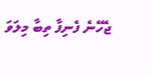ޖެހޭނެ ފެނިފާ ތިބާ މިލަވަ